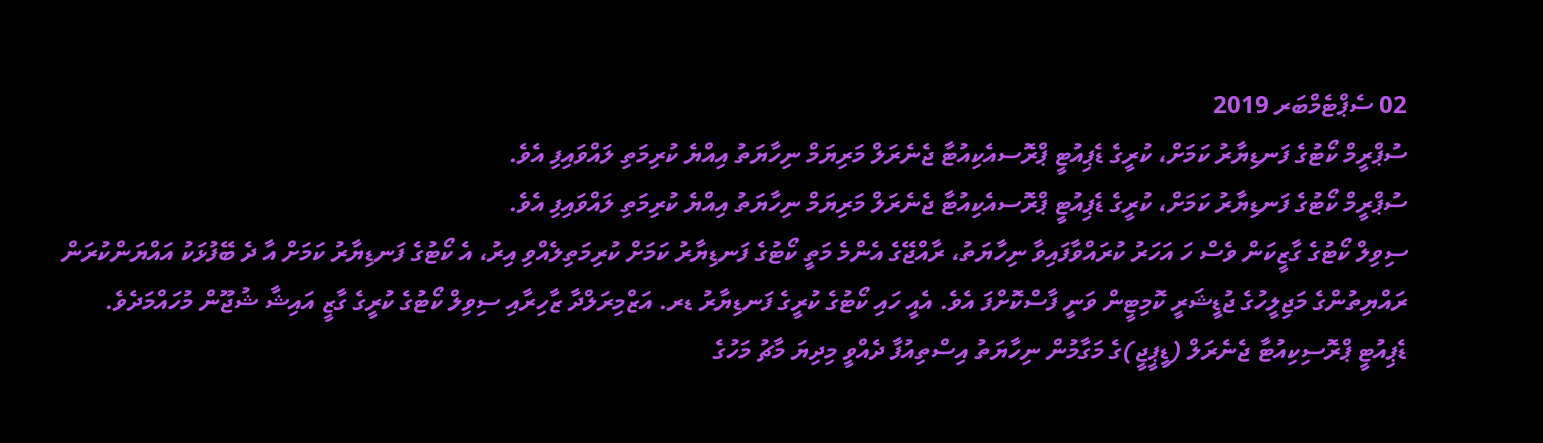02 ސެޕްޓެމްބަރ 2019
ސުޕްރީމް ކޯޓުގެ ފަނޑިޔާރު ކަމަށް، ކުރީގެ ޑެޕިއުޓީ ޕްރޮސއެކިއުޓާ ޖެނެރަލް މަރިޔަމް ނިހާޔަތު އިއްޔެ ކުރިމަތި ލައްވައިފި އެވެ.
ސުޕްރީމް ކޯޓުގެ ފަނޑިޔާރު ކަމަށް، ކުރީގެ ޑެޕިއުޓީ ޕްރޮސއެކިއުޓާ ޖެނެރަލް މަރިޔަމް ނިހާޔަތު އިއްޔެ ކުރިމަތި ލައްވައިފި އެވެ.
ސިވިލް ކޯޓުގެ ގާޒީކަން ވެސް ހަ އަހަރު ކުރައްވާފައިވާ ނިހާޔަތު، ރާއްޖޭގެ އެންމެ މަތީ ކޯޓުގެ ފަނޑިޔާރު ކަމަށް ކުރިމަތިލެއްވި އިރު، އެ ކޯޓުގެ ފަނޑިޔާރު ކަމަށް އާ ދެ ބޭފުޅަކު އައްޔަންކުރަން ރައްޔިތުންގެ މަޖިލީހުގެ ޖުޑީޝަރީ ކޮމިޓީން ވަނީ ފާސްކޮށްފަ އެވެ. އެއީ ހައި ކޯޓުގެ ކުރީގެ ފަނޑިޔާރު ޑރ. އަޒްމިރަލްދާ ޒާހިރާއި ސިވިލް ކޯޓުގެ ކުރީގެ ގާޒީ އައިޝާ ޝުޖޫން މުހައްމަދެވެ.
ޑެޕިއުޓީ ޕްރޮސިކިއުޓާ ޖެނެރަލް (ޑީޕީޖީ)ގެ މަގާމުން ނިހާޔަތު އިސްތިއުފާ ދެއްވީ މިދިޔަ މާޗު މަހުގެ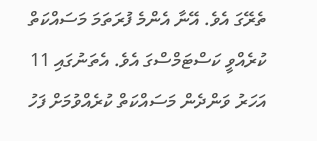ތެރޭގަ އެވެ. އޭނާ އެންމެ ފުރަތަމަ މަސައްކަތް ކުރެއްވީ ކަސްޓަމްސްގަ އެވެ. އެތަނުގައި 11 އަހަރު ވަންދެން މަސައްކަތް ކުރެއްވުމަށް ފަހު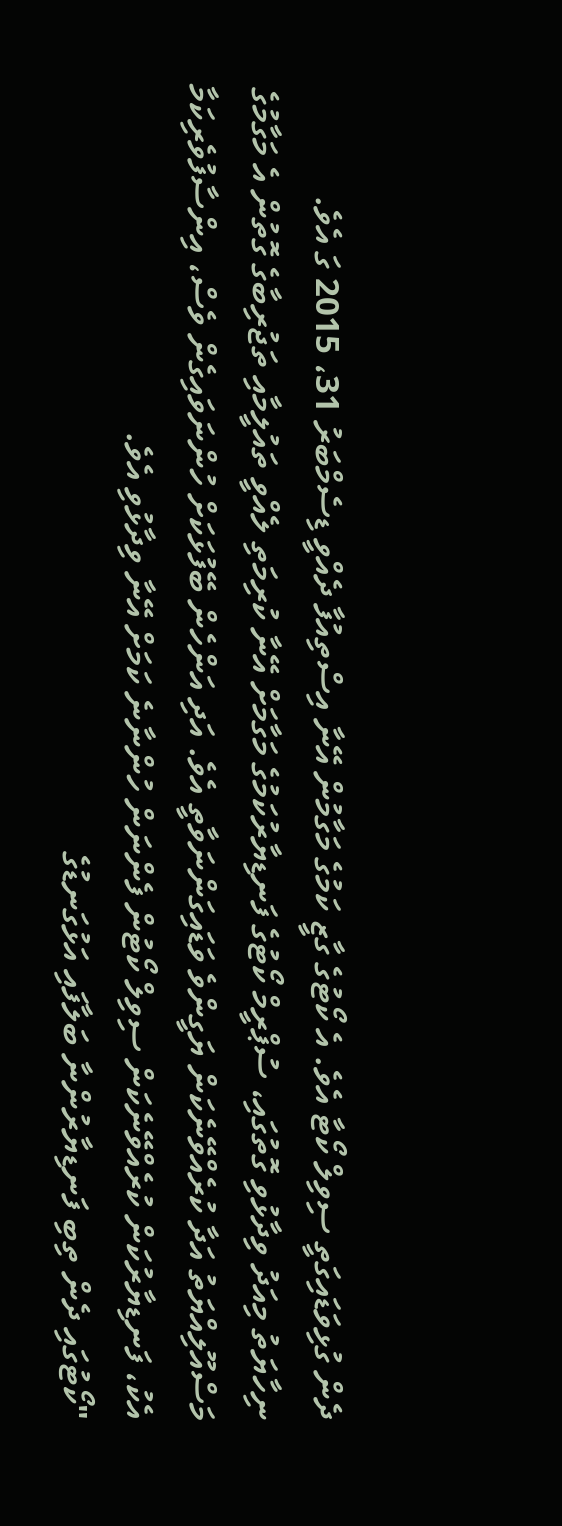ދެން ގުޅިވަޑައިގަތީ ސިވިލް ކޯޓާ އެވެ. އެ ކޯޓުގެ ގާޒީ ކަމުގެ މަގާމުން އޭނާ އިސްތިއުފާ ދެއްވީ ޑިސެމްބަރު 31، 2015 ގަ އެވެ.
ނިހާޔަތު މިއަދު ވިދާޅުވި ގޮތުގައި، ސުޕްރީމް ކޯޓުގެ ފަނޑިޔާރުކަމުގެ މަގާމަށް އޭނާ ކުރިމަތި ލެއްވީ ތައުލީމާއި ތަޖުރިބާގެ ގޮތުން އެ މަގާމުގެ މަސްއޫލިއްޔަތު އަދާ ކުރެއްވޭނެކަން ޔަގީންވެ ވަޑައިގަންނަވާތީ އެވެ. އަދި އަންހެން ބޭފުޅަކަށް ހުންނަވައިގެން ވެސް، އިންސާފުވެރިކަމާ އެކު، ފަނޑިޔާރުކަން ކުރެއްވޭނެކަން ސިވިލް ކޯޓުން ފެންނަން ހުންނާނެ ކަމަށް އޭނާ ވިދާޅުވި އެވެ.
"ކޯޓުގައި ދެން ތިބި ފަނޑިޔާރުންނާ ބަލާފައި އަޅުގަނޑުގެ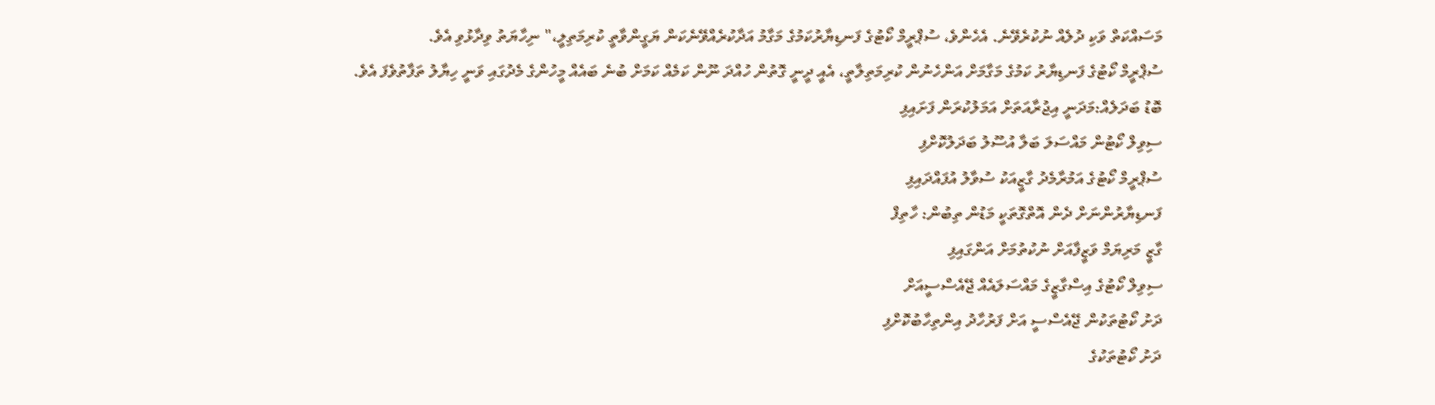މަސައްކަތް ވަކި ދުލެއް ނުކުރެވޭނެ. އެހެންވެ، ސުޕްރީމް ކޯޓުގެ ފަނޑިޔާރުކަމުގެ މަގާމު އަދާކުރެއްވޭނެކަން ޔަގީންވާތީ ކުރިމަތިލީ،" ނިހާޔަތު ވިދާޅުވި އެވެ.
ސުޕްރީމް ކޯޓުގެ ފަނޑިޔާރު ކަމުގެ މަގާމަށް އަންހެނުން ކުރިމަތިލާތީ، އެއީ ދީނީ ގޮތުން ހުއްދަ ނޫން ކަމެއް ކަމަށް ބުނެ ބައެއް މީހުންގެ މެދުގައި ވަނީ ހިޔާލު ތަފާތުވެފަ އެވެ.
ބޮޑު ބަދަލެއް:މަދަނީ އިޖުރާއަތަށް އަމަލުކުރަން ފަށައިފި
ސިވިލް ކޯޓުން މައްސަލަ ބަލާ އުސޫލު ބަދަލުކޮށްފި
ސުޕްރީމް ކޯޓުގެ އަމުރާމެދު ގާޒީއަކު ސުވާލު އުފައްދައިފި
ފަނޑިޔާރުންނަށް ދެން އޮތްގޮތަކީ މަޑުން ތިބުން: ހާތިފް
ގާޒީ މަރިޔަމް ވަޒީފާއަށް ނުކުތުމަށް އަންގައިފި
ސިވިލް ކޯޓުގެ އިސްގާޒީގެ މައްސަލައެއް ޖޭއެސްސީއަށް
ދަށު ކޯޓުތަކުން ޖޭއެސްސީ އަށް ފަރުހާދު އިންތިހާބުކޮށްފި
ދަށު ކޯޓުތަކުގެ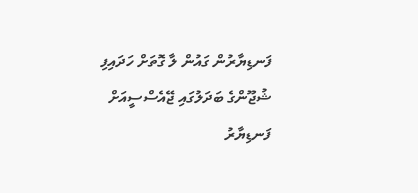ފަނޑިޔާރުން ގައުން ލާ ގޮތަށް ހަދައިފި
ޝުޖޫންގެ ބަދަލުގައި ޖޭއެސްސީއަށް ފަނޑިޔާރު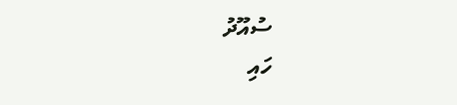ސުއޫދު
ހައި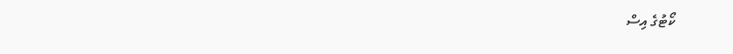ކޯޓުގެ އިސް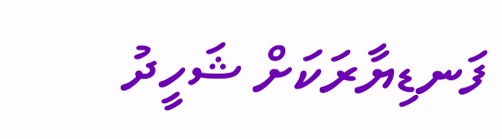ފަނޑިޔާރަކަށް ޝަހީދު